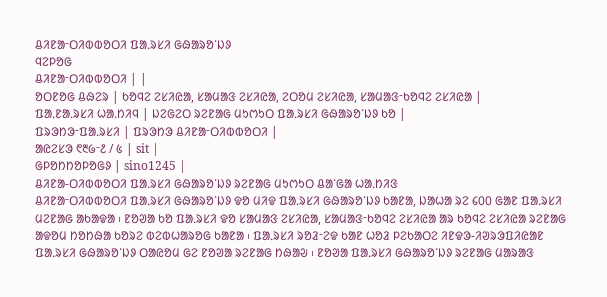ᱪᱤᱱᱟᱼᱛᱤᱵᱵᱚᱛᱤ ᱯᱟᱹᱨᱥᱤ ᱜᱷᱟᱨᱚᱸᱡᱽ
ᱧᱮᱞᱚᱜ
ᱪᱤᱱᱟᱼᱛᱤᱵᱵᱚᱛᱤ | |
ᱚᱛᱱᱚᱜ ᱪᱷᱮᱨ | ᱠᱚᱧᱮ ᱮᱥᱤᱭᱟ, ᱥᱟᱢᱟᱝ ᱮᱥᱤᱭᱟ, ᱮᱛᱚᱢ ᱮᱥᱤᱭᱟ, ᱥᱟᱢᱟᱝᱼᱠᱚᱧᱮ ᱮᱥᱤᱭᱟ |
ᱯᱟᱹᱱᱟᱹᱨᱥᱤ ᱦᱟᱹᱴᱤᱧ | ᱡᱮᱜᱮᱛ ᱨᱮᱱᱟᱜ ᱢᱩᱬᱩᱛ ᱯᱟᱹᱨᱥᱤ ᱜᱷᱟᱨᱚᱸᱡᱽ ᱠᱚ |
ᱯᱨᱳᱴᱳᱼᱯᱟᱹᱨᱥᱤ | ᱯᱨᱳᱴᱳ ᱪᱤᱱᱟᱼᱛᱤᱵᱵᱚᱛᱤ |
ᱟᱭᱮᱥᱳ ᱖᱓᱙ᱼ᱒ / ᱕ | sit |
ᱜᱞᱚᱴᱴᱚᱞᱚᱜᱽ | sino1245 |
ᱪᱤᱱᱟ-ᱛᱤᱵᱵᱚᱛᱤ ᱯᱟᱹᱨᱥᱤ ᱜᱷᱟᱨᱚᱸᱡᱽ ᱨᱮᱱᱟᱜ ᱢᱩᱬᱩᱛ ᱪᱟᱸᱜᱟ ᱦᱟᱹᱴᱤᱝ
ᱪᱤᱱᱟᱼᱛᱤᱵᱵᱚᱛᱤ ᱯᱟᱹᱨᱥᱤ ᱜᱷᱟᱨᱚᱸᱡᱽ ᱫᱚ ᱢᱤᱫ ᱯᱟᱹᱨᱥᱤ ᱜᱷᱟᱨᱚᱸᱡᱽ ᱠᱟᱱᱟ, ᱡᱟᱦᱟ ᱨᱮ ᱔᱐᱐ ᱜᱟᱱ ᱯᱟᱹᱨᱥᱤ ᱢᱮᱱᱟᱜ ᱟᱠᱟᱫᱟ ᱾ ᱱᱚᱣᱟ ᱠᱚ ᱯᱟᱹᱨᱥᱤ ᱫᱚ ᱥᱟᱢᱟᱝ ᱮᱥᱤᱭᱟ, ᱥᱟᱢᱟᱝᱼᱠᱚᱧᱮ ᱮᱥᱤᱭᱟ ᱟᱨ ᱠᱚᱧᱮ ᱮᱥᱤᱭᱟ ᱨᱮᱱᱟᱜ ᱟᱫᱚᱢ ᱴᱚᱴᱷᱟ ᱠᱚᱨᱮ ᱵᱮᱵᱦᱟᱨᱚᱜ ᱠᱟᱱᱟ ᱾ ᱯᱟᱹᱨᱥᱤ ᱨᱚᱲᱼᱮᱫ ᱠᱟᱱ ᱦᱚᱲ ᱞᱮᱠᱟᱛᱮ ᱤᱱᱫᱳ-ᱤᱣᱨᱳᱯᱤᱭᱟᱱ ᱯᱟᱹᱨᱥᱤ ᱜᱷᱟᱨᱚᱸᱡᱽ ᱛᱟᱭᱚᱢ ᱜᱮ ᱱᱚᱣᱟ ᱨᱮᱱᱟᱜ ᱴᱷᱟᱶ ᱾ ᱱᱚᱣᱟ ᱯᱟᱹᱨᱥᱤ ᱜᱷᱟᱨᱚᱸᱡᱽ ᱨᱮᱱᱟᱜ ᱢᱟᱨᱟᱝ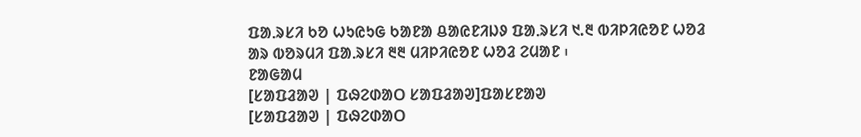ᱯᱟᱹᱨᱥᱤ ᱠᱚ ᱦᱩᱭᱩᱜ ᱠᱟᱱᱟ ᱪᱟᱭᱱᱤᱡᱽ ᱯᱟᱹᱨᱥᱤ ᱑.᱓ ᱵᱤᱞᱤᱭᱚᱱ ᱦᱚᱲ ᱟᱨ ᱵᱚᱨᱢᱤ ᱯᱟᱹᱨᱥᱤ ᱓᱓ ᱢᱤᱞᱤᱭᱚᱱ ᱦᱚᱲ ᱮᱢᱟᱱ ᱾
ᱱᱟᱜᱟᱢ
[ᱥᱟᱯᱲᱟᱣ | ᱯᱷᱮᱰᱟᱛ ᱥᱟᱯᱲᱟᱣ]ᱯᱟᱥᱱᱟᱣ
[ᱥᱟᱯᱲᱟᱣ | ᱯᱷᱮᱰᱟᱛ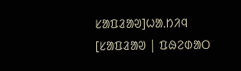ᱥᱟᱯᱲᱟᱣ]ᱦᱟᱹᱴᱤᱧ
[ᱥᱟᱯᱲᱟᱣ | ᱯᱷᱮᱰᱟᱛ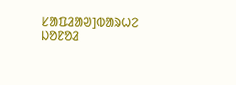ᱥᱟᱯᱲᱟᱣ]ᱵᱟᱨᱦᱮ ᱡᱚᱱᱚᱲ